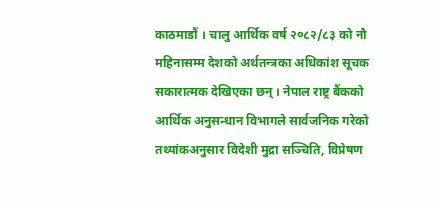काठमाडौं । चालु आर्थिक वर्ष २०८२/८३ को नौ महिनासम्म देशको अर्थतन्त्रका अधिकांश सूचक सकारात्मक देखिएका छन् । नेपाल राष्ट्र बैंकको आर्थिक अनुसन्धान विभागले सार्वजनिक गरेको तथ्यांकअनुसार विदेशी मुद्रा सञ्चिति, विप्रेषण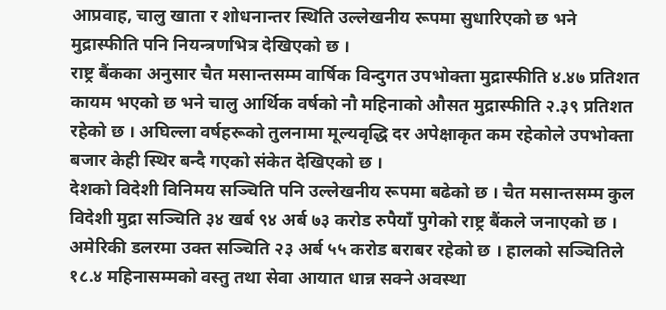आप्रवाह, चालु खाता र शोधनान्तर स्थिति उल्लेखनीय रूपमा सुधारिएको छ भने मुद्रास्फीति पनि नियन्त्रणभित्र देखिएको छ ।
राष्ट्र बैंकका अनुसार चैत मसान्तसम्म वार्षिक विन्दुगत उपभोक्ता मुद्रास्फीति ४.४७ प्रतिशत कायम भएको छ भने चालु आर्थिक वर्षको नौ महिनाको औसत मुद्रास्फीति २.३९ प्रतिशत रहेको छ । अघिल्ला वर्षहरूको तुलनामा मूल्यवृद्धि दर अपेक्षाकृत कम रहेकोले उपभोक्ता बजार केही स्थिर बन्दै गएको संकेत देखिएको छ ।
देशको विदेशी विनिमय सञ्चिति पनि उल्लेखनीय रूपमा बढेको छ । चैत मसान्तसम्म कुल विदेशी मुद्रा सञ्चिति ३४ खर्ब ९४ अर्ब ७३ करोड रुपैयाँ पुगेको राष्ट्र बैंकले जनाएको छ । अमेरिकी डलरमा उक्त सञ्चिति २३ अर्ब ५५ करोड बराबर रहेको छ । हालको सञ्चितिले १८.४ महिनासम्मको वस्तु तथा सेवा आयात धान्न सक्ने अवस्था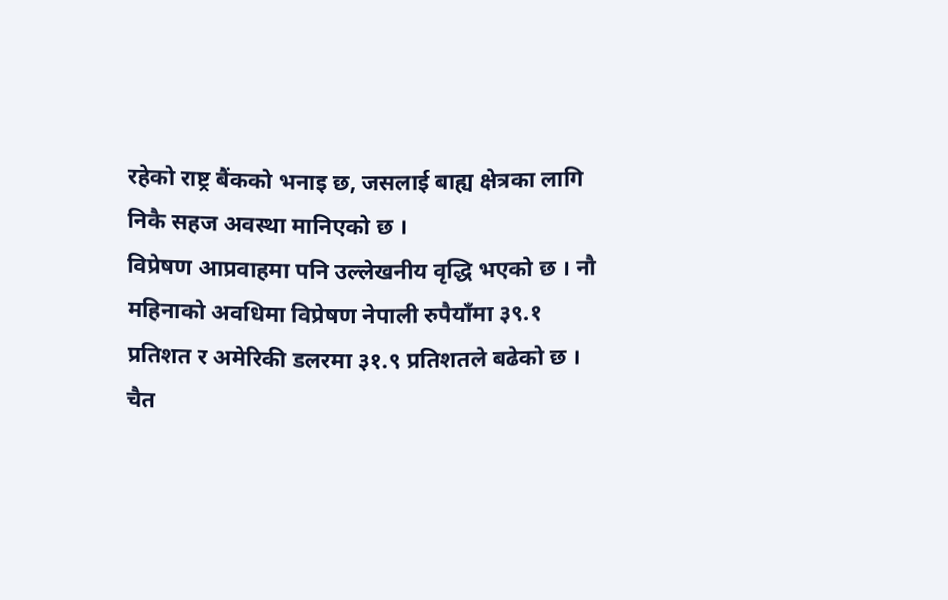रहेको राष्ट्र बैंकको भनाइ छ, जसलाई बाह्य क्षेत्रका लागि निकै सहज अवस्था मानिएको छ ।
विप्रेषण आप्रवाहमा पनि उल्लेखनीय वृद्धि भएको छ । नौ महिनाको अवधिमा विप्रेषण नेपाली रुपैयाँमा ३९.१ प्रतिशत र अमेरिकी डलरमा ३१.९ प्रतिशतले बढेको छ । चैत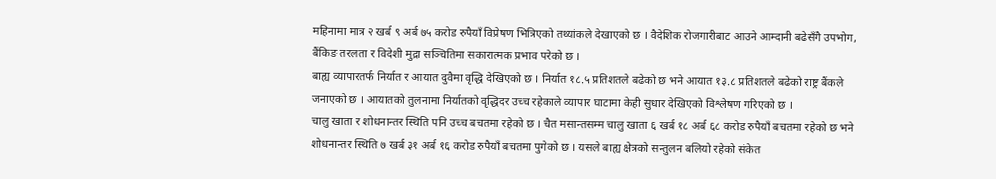महिनामा मात्र २ खर्ब ९ अर्ब ७५ करोड रुपैयाँ विप्रेषण भित्रिएको तथ्यांकले देखाएको छ । वैदेशिक रोजगारीबाट आउने आम्दानी बढेसँगै उपभोग, बैंकिङ तरलता र विदेशी मुद्रा सञ्चितिमा सकारात्मक प्रभाव परेको छ ।
बाह्य व्यापारतर्फ निर्यात र आयात दुवैमा वृद्धि देखिएको छ । निर्यात १८.५ प्रतिशतले बढेको छ भने आयात १३.८ प्रतिशतले बढेको राष्ट्र बैंकले जनाएको छ । आयातको तुलनामा निर्यातको वृद्धिदर उच्च रहेकाले व्यापार घाटामा केही सुधार देखिएको विश्लेषण गरिएको छ ।
चालु खाता र शोधनान्तर स्थिति पनि उच्च बचतमा रहेको छ । चैत मसान्तसम्म चालु खाता ६ खर्ब १८ अर्ब ६८ करोड रुपैयाँ बचतमा रहेको छ भने शोधनान्तर स्थिति ७ खर्ब ३१ अर्ब १६ करोड रुपैयाँ बचतमा पुगेको छ । यसले बाह्य क्षेत्रको सन्तुलन बलियो रहेको संकेत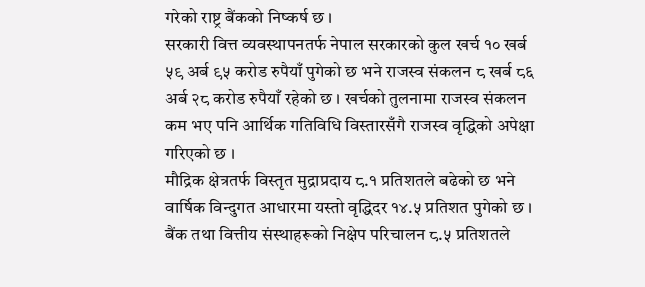गरेको राष्ट्र बैंकको निष्कर्ष छ ।
सरकारी वित्त व्यवस्थापनतर्फ नेपाल सरकारको कुल खर्च १० खर्ब ५९ अर्ब ९५ करोड रुपैयाँ पुगेको छ भने राजस्व संकलन ८ खर्ब ८६ अर्ब २८ करोड रुपैयाँ रहेको छ । खर्चको तुलनामा राजस्व संकलन कम भए पनि आर्थिक गतिविधि विस्तारसँगै राजस्व वृद्धिको अपेक्षा गरिएको छ ।
मौद्रिक क्षेत्रतर्फ विस्तृत मुद्राप्रदाय ८.१ प्रतिशतले बढेको छ भने वार्षिक विन्दुगत आधारमा यस्तो वृद्धिदर १४.५ प्रतिशत पुगेको छ । बैंक तथा वित्तीय संस्थाहरूको निक्षेप परिचालन ८.५ प्रतिशतले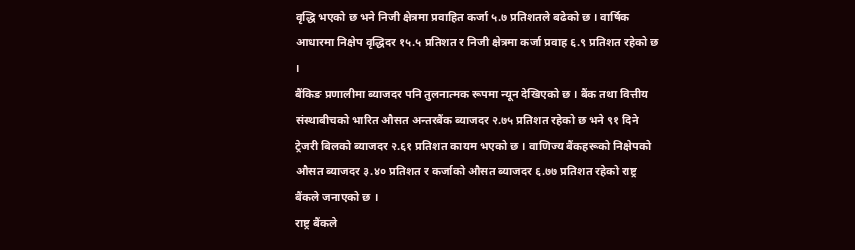वृद्धि भएको छ भने निजी क्षेत्रमा प्रवाहित कर्जा ५.७ प्रतिशतले बढेको छ । वार्षिक आधारमा निक्षेप वृद्धिदर १५.५ प्रतिशत र निजी क्षेत्रमा कर्जा प्रवाह ६.९ प्रतिशत रहेको छ ।
बैंकिङ प्रणालीमा ब्याजदर पनि तुलनात्मक रूपमा न्यून देखिएको छ । बैंक तथा वित्तीय संस्थाबीचको भारित औसत अन्तरबैंक ब्याजदर २.७५ प्रतिशत रहेको छ भने ९१ दिने ट्रेजरी बिलको ब्याजदर २.६१ प्रतिशत कायम भएको छ । वाणिज्य बैंकहरूको निक्षेपको औसत ब्याजदर ३.४० प्रतिशत र कर्जाको औसत ब्याजदर ६.७७ प्रतिशत रहेको राष्ट्र बैंकले जनाएको छ ।
राष्ट्र बैंकले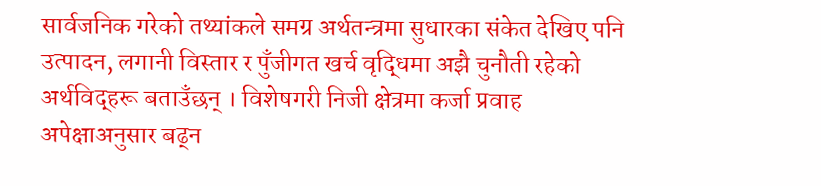सार्वजनिक गरेको तथ्यांकले समग्र अर्थतन्त्रमा सुधारका संकेत देखिए पनि उत्पादन, लगानी विस्तार र पुँजीगत खर्च वृद्धिमा अझै चुनौती रहेको अर्थविद्हरू बताउँछन् । विशेषगरी निजी क्षेत्रमा कर्जा प्रवाह अपेक्षाअनुसार बढ्न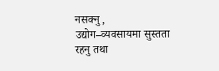नसक्नु, उद्योग–व्यवसायमा सुस्तता रहनु तथा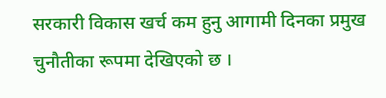सरकारी विकास खर्च कम हुनु आगामी दिनका प्रमुख चुनौतीका रूपमा देखिएको छ ।